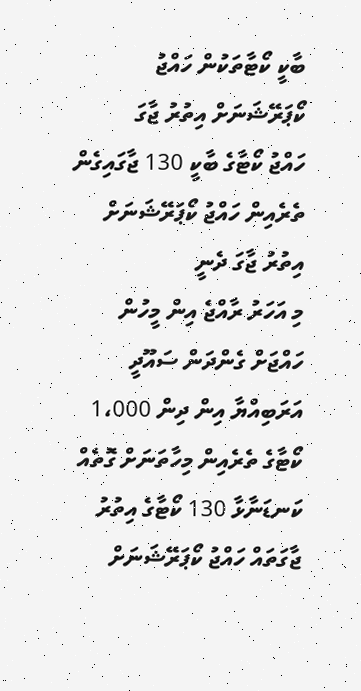ބާކީ ކޯޓާތަކުން ހައްޖު ކޯޕަރޭޝަނަށް އިތުރު ޖާގަ
ހައްޖު ކޯޓާގެ ބާކީ 130 ޖާގައިގެން ތެރެއިން ހައްޖު ކޯޕަރޭޝަނަށް އިތުރު ޖާގަ ދެނީ
މި އަހަރު ރާއްޖެ އިން މީހުން ހައްޖަށް ގެންދަން ސައޫދީ އަރަބިއްޔާ އިން ދިން 1،000 ކޯޓާގެ ތެރެއިން މިހާތަނަށް ގޮތެއް ކަނޑަނާޅާ 130 ކޯޓާގެ އިތުރު ޖާގަތައް ހައްޖު ކޯޕަރޭޝަނަށް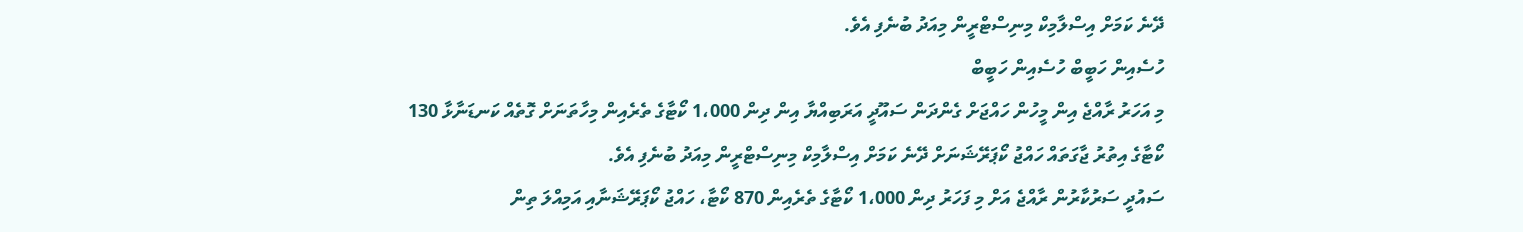ދޭނެ ކަމަށް އިސްލާމިކް މިނިސްޓްރީން މިއަދު ބުނެފި އެވެ.
ހުސެއިން ހަބީބް ހުސެއިން ހަބީބް
މި އަހަރު ރާއްޖެ އިން މީހުން ހައްޖަށް ގެންދަން ސައޫދީ އަރަބިއްޔާ އިން ދިން 1،000 ކޯޓާގެ ތެރެއިން މިހާތަނަށް ގޮތެއް ކަނޑަނާޅާ 130 ކޯޓާގެ އިތުރު ޖާގަތައް ހައްޖު ކޯޕަރޭޝަނަށް ދޭނެ ކަމަށް އިސްލާމިކް މިނިސްޓްރީން މިއަދު ބުނެފި އެވެ.
ސައުދީ ސަރުކާރުން ރާއްޖެ އަށް މި ފަހަރު ދިން 1،000 ކޯޓާގެ ތެރެއިން 870 ކޯޓާ، ހައްޖު ކޯޕަރޭޝަނާއި އަމިއްލަ ތިން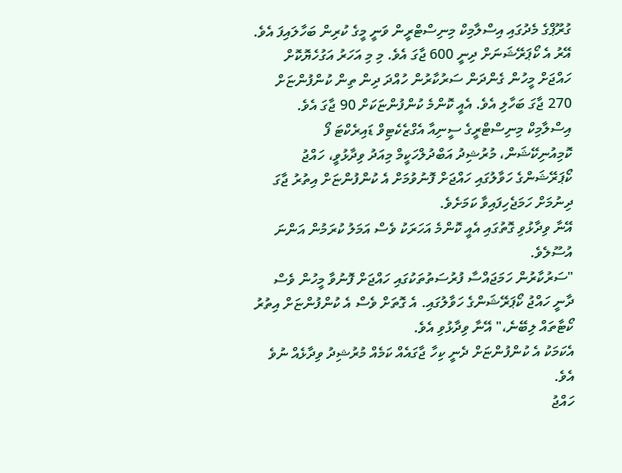ގުރޫޕްގެ މެދުގައި އިސްލާމިކް މިނިސްޓްރީން ވަނީ މީގެ ކުރިން ބަހާލައިފަ އެވެ.
އޭރު އެ ކޯޕަރޭޝަނަށް ދިނީ 600 ޖާގަ އެވެ. މި މި އަހަރު އަގުހެޔޮކޮށް ހައްޖަށް މީހުން ގެންދަން ސަރުކާރުން ހުއްދަ ދިން ތިން ކުންފުންޏަށް 270 ޖާގަ ބަހާލި އެވެ. އެއީ ކޮންމެ ކުންފުންޏަކަށް 90 ޖާގަ އެވެ.
އިސްލާމިކް މިނިސްޓްރީގެ ސީނިއާ އެގްޒެކެޓިވް ޑައިރެކްޓަ ފޯ ކޮމިއުނިކޭޝަން، މުރުޝިދު އަބްދުލްހަކީމް މިއަދު ވިދާޅުވީ، ހައްޖު ކޯޕަރޭޝަންގެ ހަވާލުގައި ހައްޖަށް ފޮނުވުމަށް އެ ކުންފުންޏަށް އިތުރު ޖާގަ ދިނުމަށް ހަމަޖެހިފައިވާ ކަމަށެވެ.
އޭނާ ވިދާޅުވި ގޮތުގައި އެއީ ކޮންމެ އަހަރަކު ވެސް އަމަލު ކުރަމުން އަންނަ އުސޫލެވެ.
"ސަރުކާރުން ހަމަޖައްސާ ފުރުސަތުތަކުގައި ހައްޖަށް ފޮނުވާ މީހުން ވެސް ދާނީ ހައްޖު ކޯޕަރޭޝަންގެ ހަވާލުގައި. އެ ގޮތަށް ވެސް އެ ކުންފުންޏަށް އިތުރު ކޯޓާތައް ލިބޭނެ،" އޭނާ ވިދާޅުވި އެވެ.
އެކަމަކު އެ ކުންފުންޏަށް ދެނީ ކިހާ ޖާގައެއް ކަމެއް މުރުޝިދު ވިދާޅެއް ނުވެ އެވެ.
ހައްޖު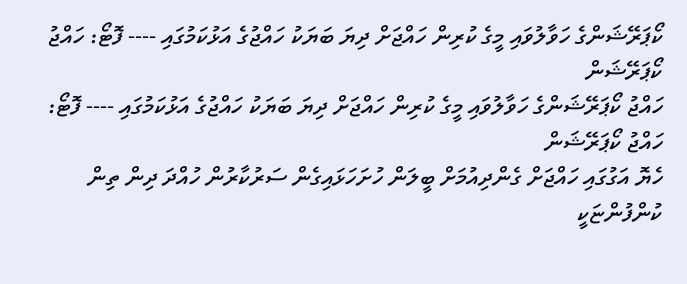ކޯޕަރޭޝަންގެ ހަވާލުވައި މީގެ ކުރިން ހައްޖަށް ދިޔަ ބަޔަކު ހައްޖުގެ އަޅުކަމުގައި ---- ފޮޓޯ: ހައްޖު ކޯޕަރޭޝަން
ހައްޖު ކޯޕަރޭޝަންގެ ހަވާލުވައި މީގެ ކުރިން ހައްޖަށް ދިޔަ ބަޔަކު ހައްޖުގެ އަޅުކަމުގައި ---- ފޮޓޯ: ހައްޖު ކޯޕަރޭޝަން
ހެޔޮ އަގުގައި ހައްޖަށް ގެންދިއުމަށް ބީލަން ހުށަހަޅައިގެން ސަރުކާރުން ހުއްދަ ދިން ތިން ކުންފުންޏަކީ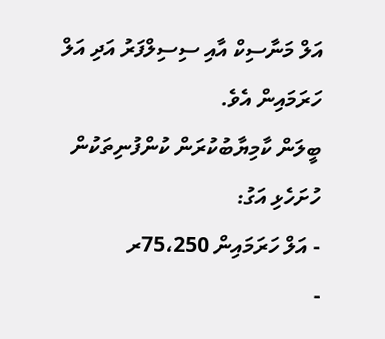އަލް މަނާސިކް އާއި ސިސިލްފަރު އަދި އަލް ހަރަމައިން އެވެ.
ބީލަން ކާމިޔާބުކުރަން ކުންފުނިތަކުން ހުށަހެޅި އަގު:
- އަލް ހަރަމައިން 75،250ރ
-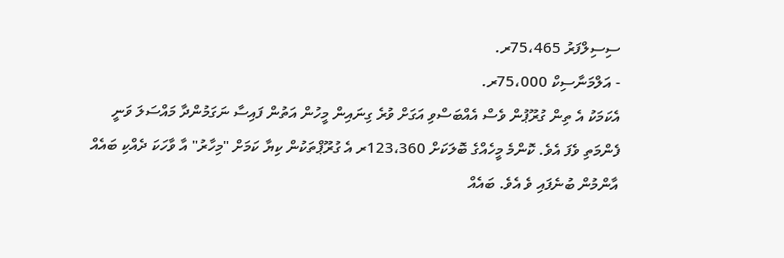ސިސިލްފަރު 75،465ރ.
- އަލްމަނާސިކް 75،000ރ.
އެކަމަކު އެ ތިން ގުރޫޕުން ވެސް އެއްބަސްވި އަގަށް ވުރެ ގިނައިން މީހުން އަތުން ފައިސާ ނަގަމުންދާ މައްސަލަ ވަނީ ފެންމަތި ވެފަ އެވެ. ކޮންމެ މީހެއްގެ ބޮލަކަށް 123،360ރ އެ ގުރޫޕްތަކުން ކިޔާ ކަމަށް "މިހާރު" އާ ވާހަކަ ދެއްކި ބައެއް އާންމުން ބުނެފައި ވެ އެވެ. ބައެއް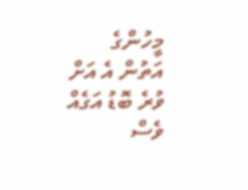މީހުންގެ އަތުން އެ އަށް ވުރެ ބޮޑު އަގެއް ވެސް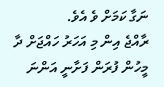ނަގާ ކަމަށް ވެ އެވެ.
ރާއްޖެ އިން މި އަހަރު ހައްޖަށް ދާ މީހުން ފުރަން ފަށާނީ އަންނަ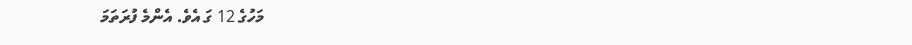މަހުގެ 12 ގަ އެވެ. އެންމެ ފުރަތަމަ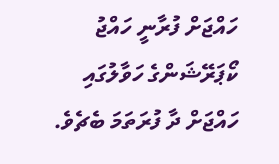ހައްޖަށް ފުރާނީ ހައްޖު ކޯޕަރޭޝަންގެ ހަވާލުގައި ހައްޖަށް ދާ ފުރަތަމަ ބެޗެވެ.